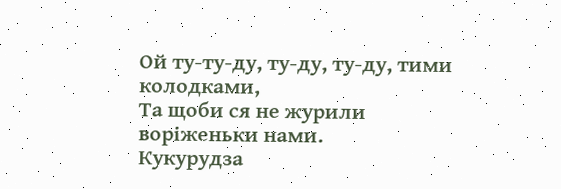Ой ту-ту-ду, ту-ду, ту-ду, тими колодками,
Та щоби ся не журили воріженьки нами.
Кукурудза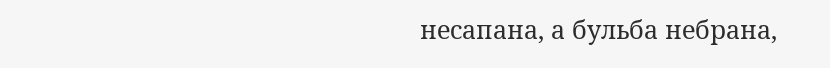несапана, а бульба небрана,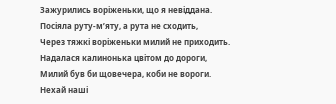Зажурились воріженьки, що я невіддана.
Посіяла руту-м’яту, а рута не сходить,
Через тяжкі воріженьки милий не приходить.
Надалася калинонька цвітом до дороги,
Милий був би щовечера, коби не вороги.
Нехай наші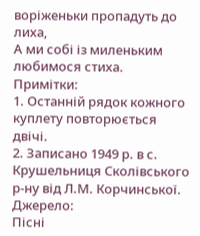воріженьки пропадуть до лиха,
А ми собі із миленьким любимося стиха.
Примітки:
1. Останній рядок кожного куплету повторюється двічі.
2. Записано 1949 р. в с. Крушельниця Сколівського р-ну від Л.М. Корчинської.
Джерело:
Пісні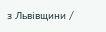з Львівщини /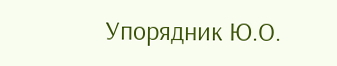Упорядник Ю.О.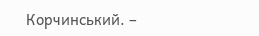Корчинський. –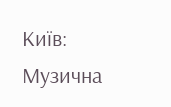Київ: Музична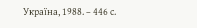Україна, 1988. – 446 с.